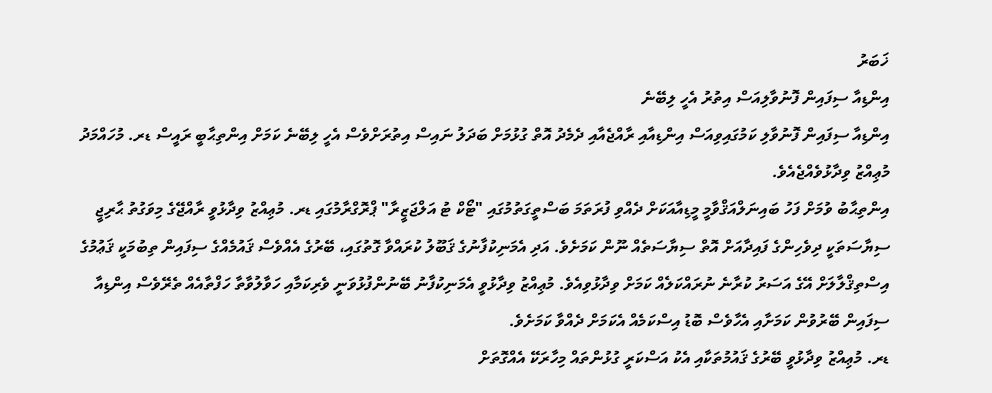ޚަބަރު
އިންޑިއާ ސިފައިން ފޮނުވާލިއަސް އިތުރު އެހީ ލިބޭނެ
އިންޑިއާ ސިފައިން ފޮނުވާލި ކަމުގައިވިއަސް އިންޑިއާއި ރާއްޖެއާއި ދެމެދު އޮތް ގުޅުމަށް ބަދަލު ނައިސް އިތުރަށްވެސް އެހީ ލިބޭނެ ކަމަށް އިންތިޙާބީ ރައީސް ޑރ. މުހައްމަދު މުޢިއްޒު ވިދާޅުވެއްޖެއެވެ.
އިންތިޙާބު ވުމަށް ފަހު ބައިނަލްއަޤްވާމީ މީޑިއާއަކަށް ދެއްވި ފުރަތަމަ ބަސްތީގަތުމުގައި "ޓޯކް ޓު އަލްޖަޒީރާ" ޕްރޮގްރާމުގައި ޑރ. މުޢިއްޒު ވިދާޅުވީ ރާއްޖޭގެ މިވަގުތު ޙާރިޖީ ސިޔާސަތަކީ ދިވެހިންގެ ފައިދާއަށް އޮތް ސިޔާސަތެއް ނޫން ކަމަށެވެ. އަދި އެމަނިކުފާނުގެ ޤަބޫލު ކުރައްވާ ގޮތުގައި، ބޭރުގެ އެއްވެސް ޤައުމެއްގެ ސިފައިން ތިބުމަކީ ޤަޢުމުގެ އިސްތިޤްލާލަށް އޭގެ އަސަރު ކުރާނެ ނުރައްކަލެއް ކަމަށް ވިދާޅުވިއެވެ. މުޢިއްޒު ވިދާޅުވީ އެމަނިކުފާނު ބޭނުންފުޅުވަނީ ވެރިކަމާއި ހަވާލުވާތާ ހަފްތާއެއް ތެރޭވެސް އިންޑިއާ ސިފައިން ބޭރުވުން ކަމަށާއި އެހާވެސް ބޮޑު އިސްކަމެއް އެކަމަށް ދެއްވާ ކަމަށެވެ.
ޑރ. މުޢިއްޒު ވިދާޅުވީ ބޭރުގެ ޤައުމުތަކާއި އެކު އަސްކަރީ ގުޅުންތައް މިހާރަކޭ އެއްގޮތަށް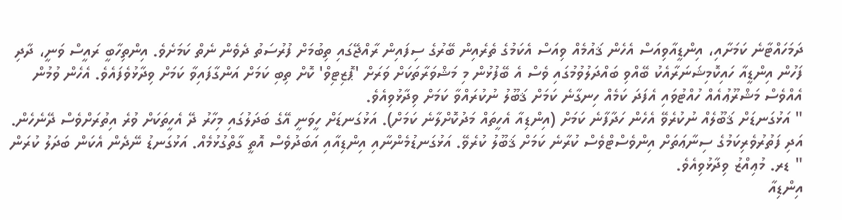ދަމަހައްޓާނެ ކަމަށާއި، އިންޑީއާވިއަސް އެހެން ޤައުމެއް ވިއަސް އެކަމުގެ ތެރެއިން ބޭރުގެ ސިފައިން ރާއްޖޭގައި ތިބުމަށް ފުރުސަތު ދެވެން ނެތް ކަމަށެވެ. އިންތިހާބީ ރައީސް ވަނީ، ދާދި ފަހުން އިންޑީއާ ހައިކޮމިޝަނަރާއެކު ބޭއްވި ބައްދަލުވުމުގައި ވެސް އެ ބޭފުޅުން މި މަޝްވަރާތަކަށް ވަރަށް 'ޕޮޒިޓިވް' ކޮށް ތިބި ކަމަށް އަންގާފައިވާ ކަމަށް ވިދާޅުވެފައެވެ. އެހެން ވުމުން އެއްވެސް މަޝްރޫޢުއެއް ހުއްޓުވައި އެފަދަ ކަމެއް ހިނގާނެ ކަމަށް ޤަބޫލު ނުކުރައްވާ ކަމަށް ވިދާޅުވިއެވެ.
" އަޅުގަނޑަށް ޤަބޫލެއް ނުކުރެވޭ އެހެން ހަދާފާނެ ކަމަށް (އިންޑިއާ އެހީތައް މަދުކޮށްލާނެ ކަމަށް). އަޅުގަނޑަށް ހީވަނީ އޭގެ ބަދަލުގައި މިހާރު ދޭ އެހީތަކަށް ވުރެ އިތުރަށްވެސް ދޭނެހެން. އަދި ފަތުރުވެރިކަމުގެ ސިނާޢަތަށް އިންވެސްޓްވެސް ކުރާނެ ކަމަށް ޤަބޫލު ކުރެވޭ. އަޅުގަނޑުމެންނާއި އިންޑިއާއި އަބަދުވެސް އޮތީ ގާތްގުޅުމެއް. އަޅުގަނޑު ނޭދެން އެކަން ބަދަލު ކުރަން " ޑރ. މުޢިއްޒު ވިދާޅުވިއެވެ.
އިންޑިއާ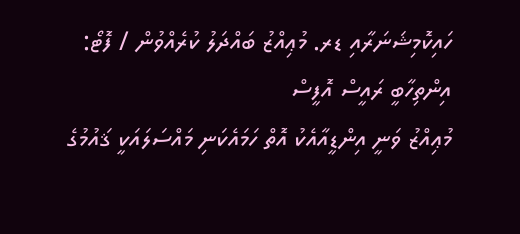ހައިކޮމިޝަނަރާއި ޑރ. މުޢިއްޒު ބައްދަލު ކުރެއްވުން / ފޮޓޯ: އިންތިހާބީ ރައީސް އޮފީސް
މުޢިއްޒު ވަނީ އިންޑީއާއެކު އޮތް ހަމައެކަނި މައްސަލައަކީ ޤައުމުގެ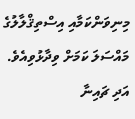މިނިވަންކަމާއި އިސްތިޤްލާލުގެ މައްސަލަ ކަމަށް ވިދާޅުވިއެވެ. އަދި ޗައިނާ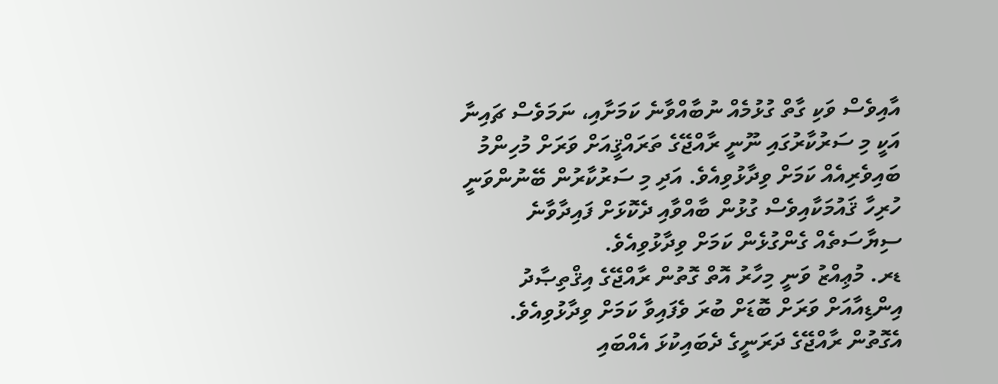އާއިވެސް ވަކި ގާތް ގުޅުމެއް ނުބާއްވާނެ ކަމަށާއި، ނަމަވެސް ޗައިނާ އަކީ މި ސަރުކާރުގައި ނޫނީ ރާއްޖޭގެ ތަރައްޤީއަށް ވަރަށް މުހިންމު ބައިވެރިއެއް ކަމަށް ވިދާޅުވިއެވެ. އަދި މި ސަރުކާރުން ބޭނުންވަނީ ހުރިހާ ޤައުމަކާއިވެސް ގުޅުން ބާއްވާއި ދެކޮޅަށް ފައިދާވާނެ ސިޔާސަތެއް ގެންގުޅެން ކަމަށް ވިދާޅުވިއެވެ.
ޑރ. މުޢިއްޒު ވަނީ މިހާރު އޮތް ގޮތުން ރާއްޖޭގެ އިޤްތިޞާދު އިންޑިއާއަށް ވަރަށް ބޮޑަށް ބުރަ ވެފައިވާ ކަމަށް ވިދާޅުވިއެވެ. އެގޮތުން ރާއްޖޭގެ ދަރަނީގެ ދެބައިކުޅަ އެއްބައި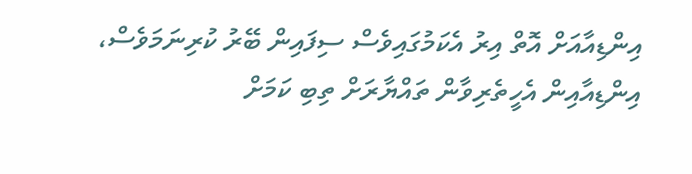އިންޑިއާއަށް އޮތް އިރު އެކަމުގައިވެސް ސިފައިން ބޭރު ކުރިނަމަވެސް، އިންޑިއާއިން އެހީތެރިވާން ތައްޔާރަށް ތިބި ކަމަށް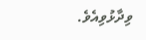ވިދާޅުވިއެވެ.